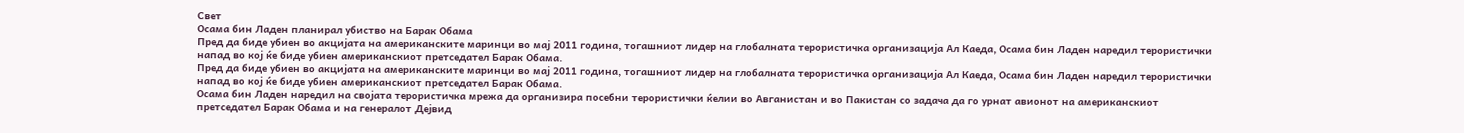Свет
Осама бин Ладен планирал убиство на Барак Обама
Пред да биде убиен во акцијата на американските маринци во мај 2011 година, тогашниот лидер на глобалната терористичка организација Ал Каеда, Осама бин Ладен наредил терористички напад во кој ќе биде убиен американскиот претседател Барак Обама.
Пред да биде убиен во акцијата на американските маринци во мај 2011 година, тогашниот лидер на глобалната терористичка организација Ал Каеда, Осама бин Ладен наредил терористички напад во кој ќе биде убиен американскиот претседател Барак Обама.
Осама бин Ладен наредил на својата терористичка мрежа да организира посебни терористички ќелии во Авганистан и во Пакистан со задача да го урнат авионот на американскиот претседател Барак Обама и на генералот Дејвид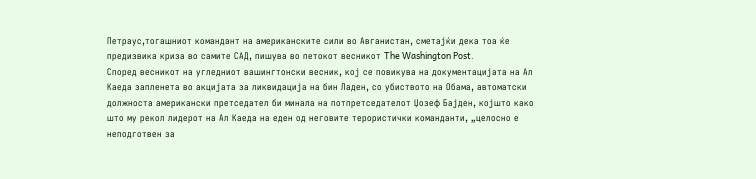Петраус,тогашниот командант на американските сили во Авганистан, сметајќи дека тоа ќе предизвика криза во самите САД, пишува во петокот весникот The Washington Post.
Според весникот на угледниот вашингтонски весник, кој се повикува на документацијата на Ал Каеда запленета во акцијата за ликвидација на бин Ладен, со убиството на Обама, автоматски должноста американски претседател би минала на потпретседателот Џозеф Бајден, којшто како што му рекол лидерот на Ал Каеда на еден од неговите терористички команданти, „целосно е неподготвен за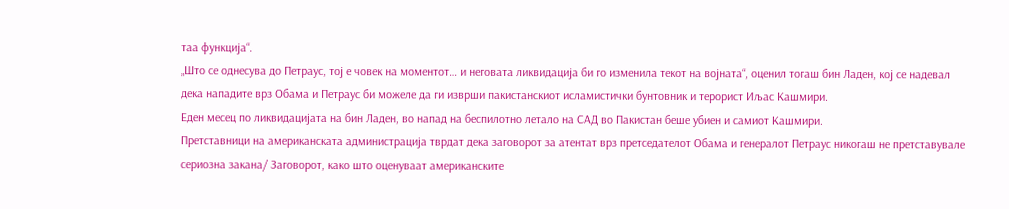таа функција“.
„Што се однесува до Петраус, тој е човек на моментот… и неговата ликвидација би го изменила текот на војната“, оценил тогаш бин Ладен, кој се надевал дека нападите врз Обама и Петраус би можеле да ги изврши пакистанскиот исламистички бунтовник и терорист Иљас Кашмири.
Еден месец по ликвидацијата на бин Ладен, во напад на беспилотно летало на САД во Пакистан беше убиен и самиот Кашмири.
Претставници на американската администрација тврдат дека заговорот за атентат врз претседателот Обама и генералот Петраус никогаш не претставувале сериозна закана/ Заговорот, како што оценуваат американските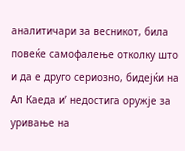аналитичари за весникот, била повеќе самофалење отколку што и да е друго сериозно, бидејќи на Ал Каеда и’ недостига оружје за уривање на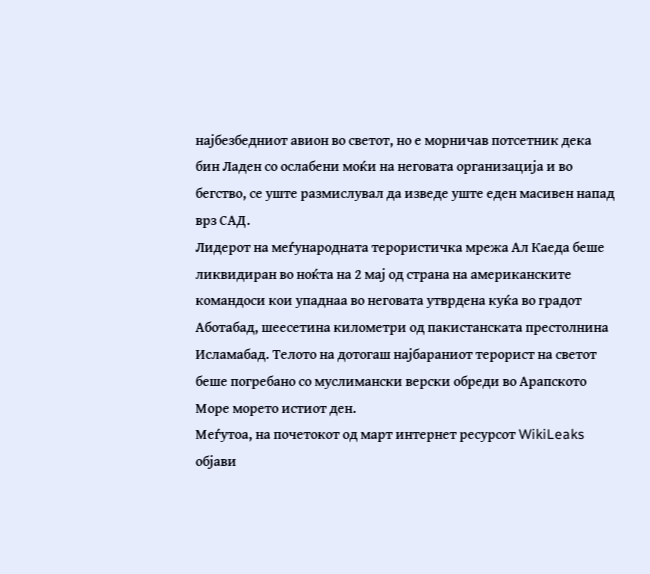најбезбедниот авион во светот, но е морничав потсетник дека бин Ладен со ослабени моќи на неговата организација и во бегство, се уште размислувал да изведе уште еден масивен напад врз САД.
Лидерот на меѓународната терористичка мрежа Ал Каеда беше ликвидиран во ноќта на 2 мај од страна на американските командоси кои упаднаа во неговата утврдена куќа во градот Аботабад, шеесетина километри од пакистанската престолнина Исламабад. Телото на дотогаш најбараниот терорист на светот беше погребано со муслимански верски обреди во Арапското Море морето истиот ден.
Меѓутоа, на почетокот од март интернет ресурсот WikiLeaks објави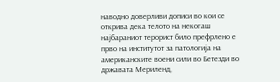наводно доверливи дописи во кои се открива дека телото на некогаш најбараниот терорист било префрлено е прво на институтот за патологија на американските воени сили во Бетезди во државата Мериленд,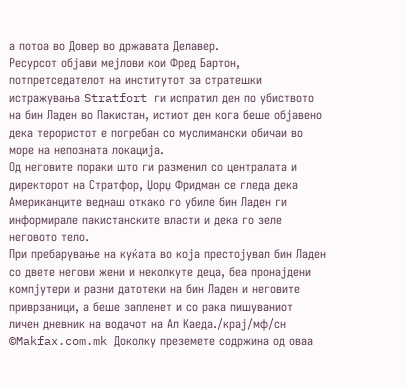а потоа во Довер во државата Делавер.
Ресурсот објави мејлови кои Фред Бартон, потпретседателот на институтот за стратешки истражувања Stratfort ги испратил ден по убиството на бин Ладен во Пакистан, истиот ден кога беше објавено дека терористот е погребан со муслимански обичаи во море на непозната локација.
Од неговите пораки што ги разменил со централата и директорот на Стратфор, Џорџ Фридман се гледа дека Американците веднаш откако го убиле бин Ладен ги информирале пакистанските власти и дека го зеле неговото тело.
При пребарување на куќата во која престојувал бин Ладен со двете негови жени и неколкуте деца, беа пронајдени компјутери и разни датотеки на бин Ладен и неговите приврзаници, а беше запленет и со рака пишуваниот личен дневник на водачот на Ал Каеда./крај/мф/сн
©Makfax.com.mk Доколку преземете содржина од оваа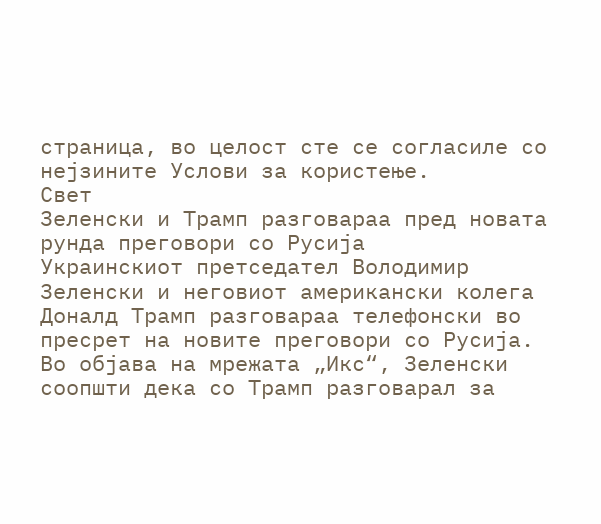страница, во целост сте се согласиле со нејзините Услови за користење.
Свет
Зеленски и Трамп разговараа пред новата рунда преговори со Русија
Украинскиот претседател Володимир Зеленски и неговиот американски колега Доналд Трамп разговараа телефонски во пресрет на новите преговори со Русија.
Во објава на мрежата „Икс“, Зеленски соопшти дека со Трамп разговарал за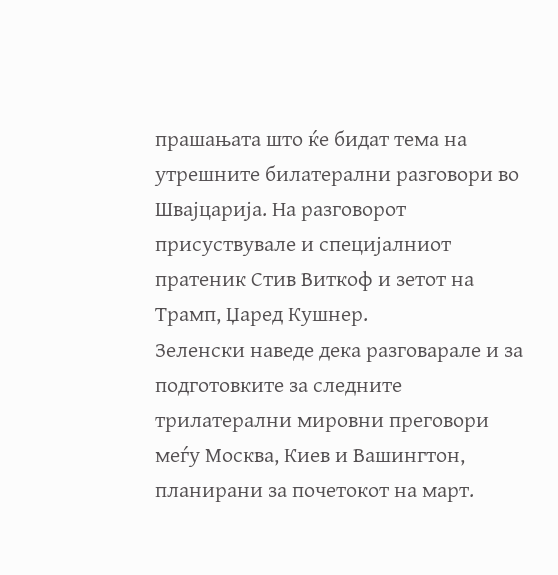прашањата што ќе бидат тема на утрешните билатерални разговори во Швајцарија. На разговорот присуствувале и специјалниот пратеник Стив Виткоф и зетот на Трамп, Џаред Кушнер.
Зеленски наведе дека разговарале и за подготовките за следните трилатерални мировни преговори меѓу Москва, Киев и Вашингтон, планирани за почетокот на март.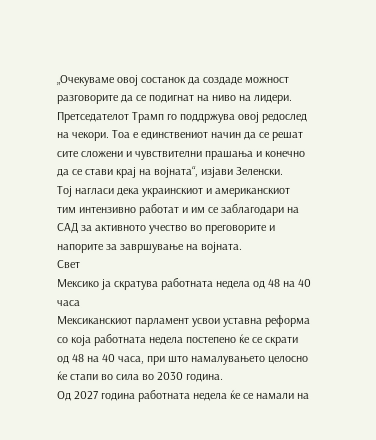„Очекуваме овој состанок да создаде можност разговорите да се подигнат на ниво на лидери. Претседателот Трамп го поддржува овој редослед на чекори. Тоа е единствениот начин да се решат сите сложени и чувствителни прашања и конечно да се стави крај на војната“, изјави Зеленски.
Тој нагласи дека украинскиот и американскиот тим интензивно работат и им се заблагодари на САД за активното учество во преговорите и напорите за завршување на војната.
Свет
Мексико ја скратува работната недела од 48 на 40 часа
Мексиканскиот парламент усвои уставна реформа со која работната недела постепено ќе се скрати од 48 на 40 часа, при што намалувањето целосно ќе стапи во сила во 2030 година.
Од 2027 година работната недела ќе се намали на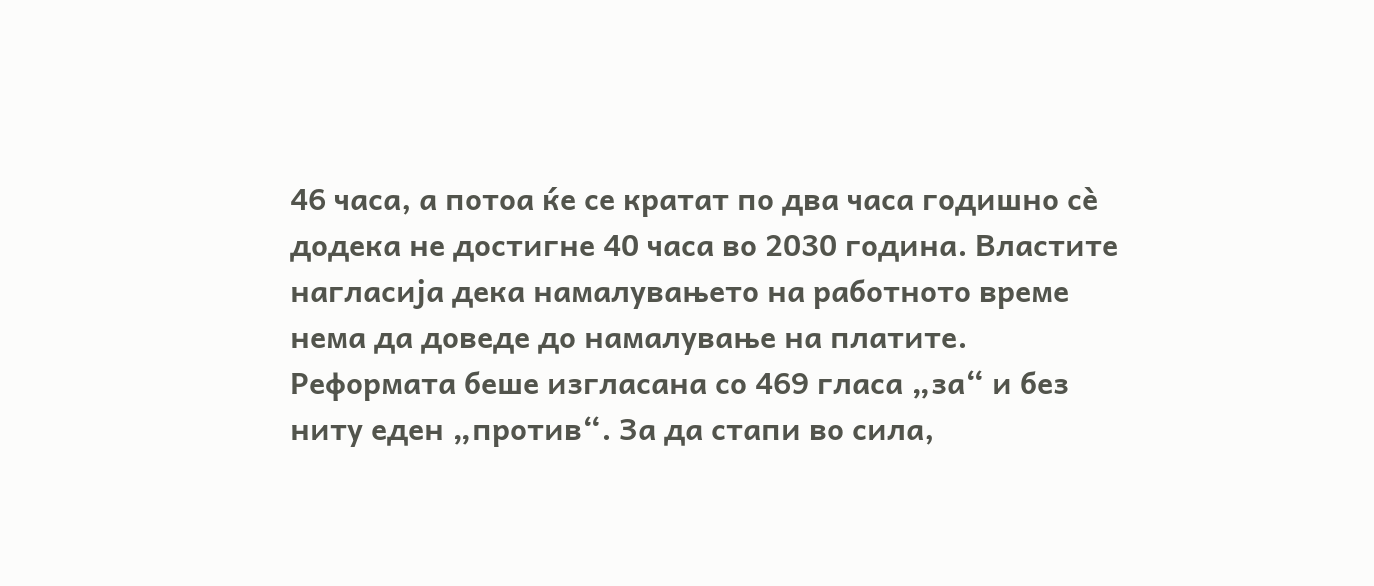46 часа, а потоа ќе се кратат по два часа годишно сè додека не достигне 40 часа во 2030 година. Властите нагласија дека намалувањето на работното време нема да доведе до намалување на платите.
Реформата беше изгласана со 469 гласа „за“ и без ниту еден „против“. За да стапи во сила,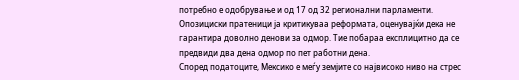потребно е одобрување и од 17 од 32 регионални парламенти.
Опозициски пратеници ја критикуваа реформата, оценувајќи дека не гарантира доволно денови за одмор. Тие побараа експлицитно да се предвиди два дена одмор по пет работни дена.
Според податоците, Мексико е меѓу земјите со највисоко ниво на стрес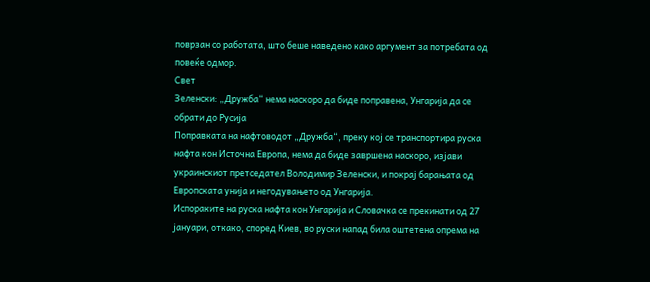поврзан со работата, што беше наведено како аргумент за потребата од повеќе одмор.
Свет
Зеленски: „Дружба“ нема наскоро да биде поправена, Унгарија да се обрати до Русија
Поправката на нафтоводот „Дружба“, преку кој се транспортира руска нафта кон Источна Европа, нема да биде завршена наскоро, изјави украинскиот претседател Володимир Зеленски, и покрај барањата од Европската унија и негодувањето од Унгарија.
Испораките на руска нафта кон Унгарија и Словачка се прекинати од 27 јануари, откако, според Киев, во руски напад била оштетена опрема на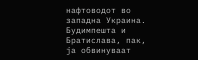нафтоводот во западна Украина. Будимпешта и Братислава, пак, ја обвинуваат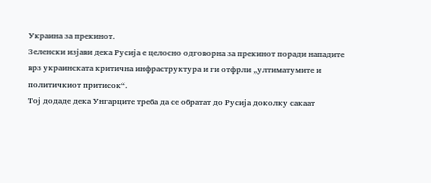Украина за прекинот.
Зеленски изјави дека Русија е целосно одговорна за прекинот поради нападите врз украинската критична инфраструктура и ги отфрли „ултиматумите и политичкиот притисок“.
Тој додаде дека Унгарците треба да се обратат до Русија доколку сакаат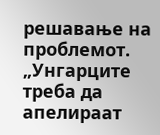решавање на проблемот.
„Унгарците треба да апелираат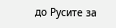до Русите за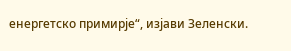енергетско примирје“, изјави Зеленски.